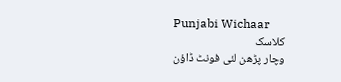Punjabi Wichaar
کلاسک
وچار پڑھن لئی فونٹ ڈاؤن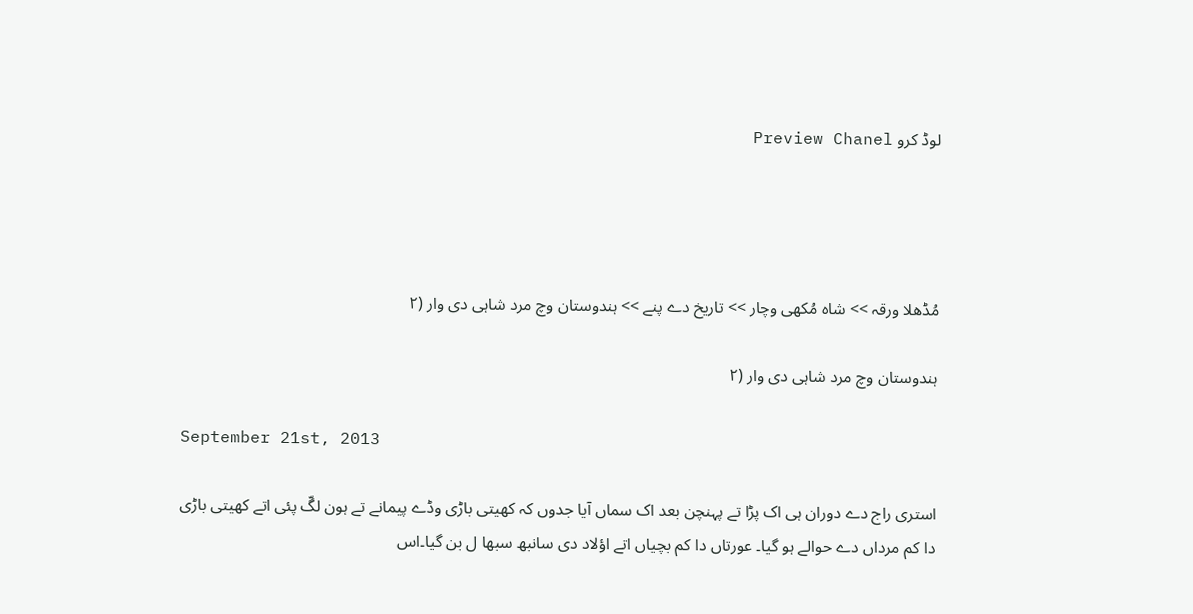لوڈ کرو Preview Chanel




مُڈھلا ورقہ >> شاہ مُکھی وچار >> تاریخ دے پنے >> ہندوستان وچ مرد شاہی دی وار (۲

ہندوستان وچ مرد شاہی دی وار (۲

September 21st, 2013

استری راج دے دوران ہی اک پڑا تے پہنچن بعد اک سماں آیا جدوں کہ کھیتی باڑی وڈے پیمانے تے ہون لگّ پئی اتے کھیتی باڑی دا کم مرداں دے حوالے ہو گیا۔ عورتاں دا کم بچیاں اتے اؤلاد دی سانبھ سبھا ل بن گیا۔اس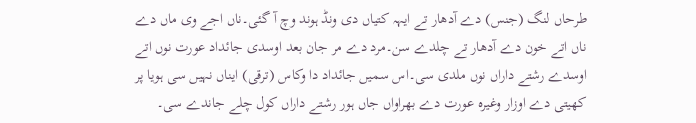طرحاں لنگ (جنس) دے آدھار تے ایہہ کتیاں دی ونڈ ہوند وچ آ گئی۔ناں اجے وی ماں دے ناں اتے خون دے آدھار تے چلدے سن۔مرد دے مر جان بعد اوسدی جائداد عورت نوں اتے اوسدے رشتے داراں نوں ملدی سی۔اس سمیں جائداد دا وکاس (ترقی) ایناں نہیں سی ہویا پر کھیتی دے اوزار وغیرہ عورت دے بھراواں جاں ہور رشتے داراں کول چلے جاندے سی۔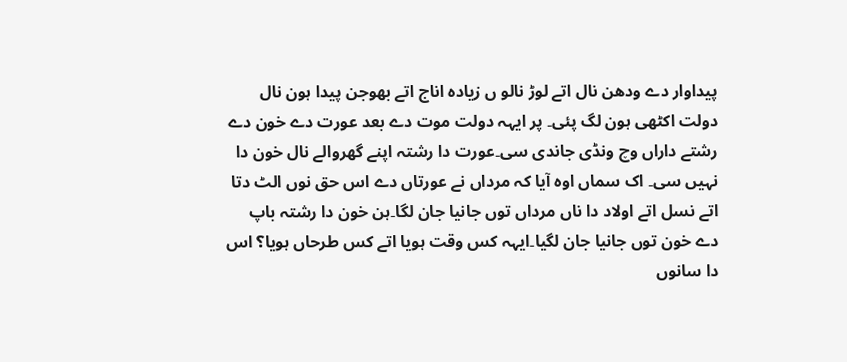پیداوار دے ودھن نال اتے لوڑ نالو ں زیادہ اناج اتے بھوجن پیدا ہون نال دولت اکٹھی ہون لگ پئی۔ پر ایہہ دولت موت دے بعد عورت دے خون دے رشتے داراں وچ ونڈی جاندی سی۔عورت دا رشتہ اپنے گھروالے نال خون دا نہیں سی۔ اک سماں اوہ آیا کہ مرداں نے عورتاں دے اس حق نوں الٹ دتا اتے نسل اتے اولاد دا ناں مرداں توں جانیا جان لگا۔ہن خون دا رشتہ باپ دے خون توں جانیا جان لگیا۔ایہہ کس وقت ہویا اتے کس طرحاں ہویا؟ اس دا سانوں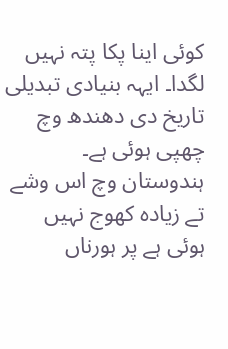کوئی اینا پکا پتہ نہیں لگدا۔ ایہہ بنیادی تبدیلی تاریخ دی دھندھ وچ چھپی ہوئی ہے۔ ہندوستان وچ اس وشے تے زیادہ کھوج نہیں ہوئی ہے پر ہورناں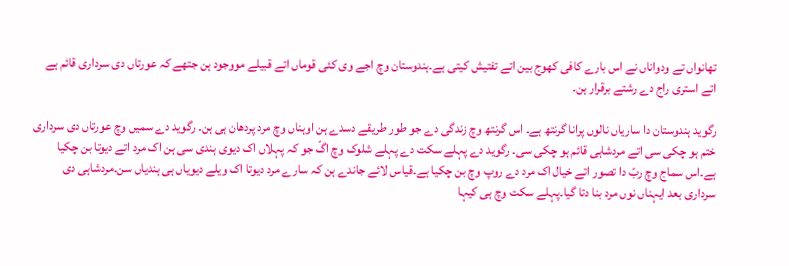تھانواں تے ودواناں نے اس بارے کافی کھوج بین اتے تفتیش کیتی ہے۔ہندوستان وچ اجے وی کئی قوماں اتے قبیلے مووجود ہن جتھے کہ عورتاں دی سرداری قائم ہے اتے استری راج دے رشتے برقرار ہن۔

رگوید ہندوستان دا ساریاں نالوں پرانا گرنتھ ہے۔ اس گرنتھ وچ زندگی دے جو طور طریقے دسدے ہن اوہناں وچ مرد پردھان ہی ہن۔ رگوید دے سمیں وچ عورتاں دی سرداری ختم ہو چکی سی اتے مردشاہی قائم ہو چکی سی۔ رگوید دے پہلے سکت دے پہلے شلوک وچ اگّ جو کہ پہلاں اک دیوی ہندی سی ہن اک مرد اتے دیوتا بن چکیا ہے۔اس سماج وچ ربّ دا تصور اتے خیال اک مرد دے روپ وچ بن چکیا ہے۔قیاس لائے جاندے ہن کہ سارے مرد دیوتا اک ویلے دیویاں ہی ہندیاں سن۔مردشاہی دی سرداری بعد ایہناں نوں مرد بنا دتا گیا۔پہلے سکت وچ ہی کیہا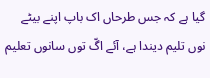گیا ہے کہ جس طرحاں اک باپ اپنے بیٹے نوں تلیم دیندا ہے، آئے اگّ توں سانوں تعلیم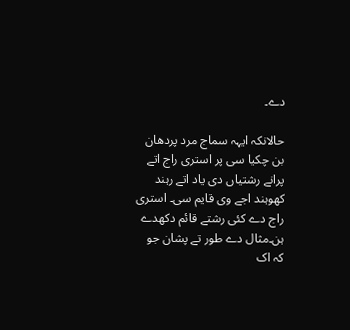دے۔

حالانکہ ایہہ سماج مرد پردھان بن چکیا سی پر استری راج اتے پرانے رشتیاں دی یاد اتے رہند کھوہند اجے وی قایم سی۔ استری راج دے کئی رشتے قائم دکھدے ہن۔مثال دے طور تے پشان جو کہ اک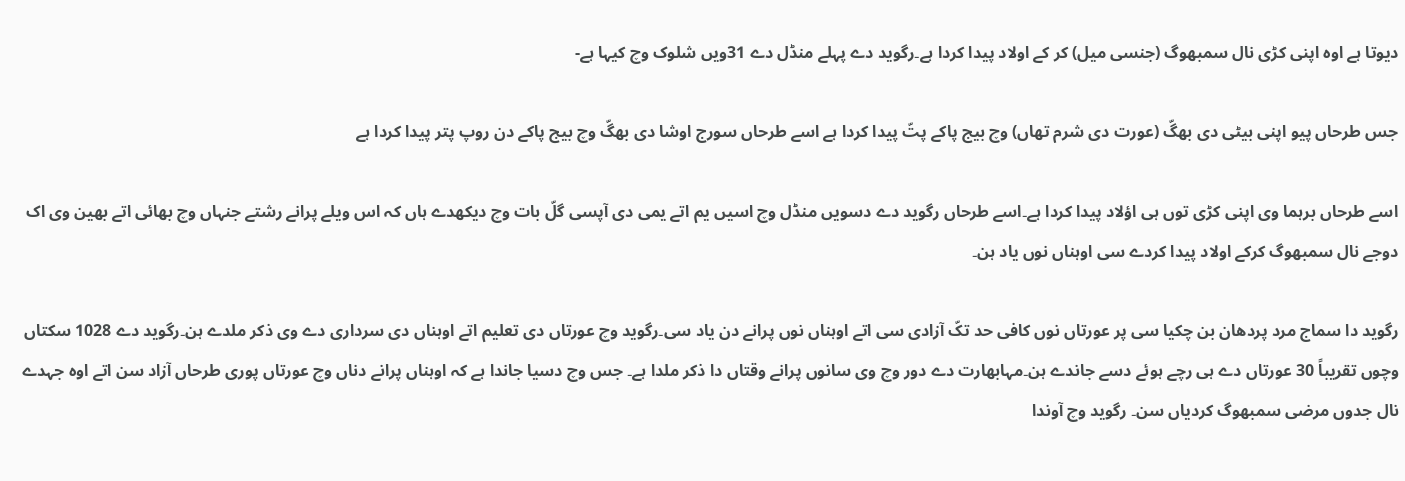دیوتا ہے اوہ اپنی کڑی نال سمبھوگ (جنسی میل) کر کے اولاد پیدا کردا ہے۔رگوید دے پہلے منڈل دے 31ویں شلوک وچ کیہا ہے-

جس طرحاں پیو اپنی بیٹی دی بھگّ (عورت دی شرم تھاں) وچ بیج پاکے پتّ پیدا کردا ہے اسے طرحاں سورج اوشا دی بھگّ وچ بیج پاکے دن روپ پتر پیدا کردا ہے

اسے طرحاں برہما وی اپنی کڑی توں ہی اؤلاد پیدا کردا ہے۔اسے طرحاں رگوید دے دسویں منڈل وچ اسیں یم اتے یمی دی آپسی گلّ بات وچ دیکھدے ہاں کہ اس ویلے پرانے رشتے جنہاں وچ بھائی اتے بھین وی اک دوجے نال سمبھوگ کرکے اولاد پیدا کردے سی اوہناں نوں یاد ہن۔

رگوید دا سماج مرد پردھان بن چکیا سی پر عورتاں نوں کافی حد تکّ آزادی سی اتے اوہناں نوں پرانے دن یاد سی۔رگوید وچ عورتاں دی تعلیم اتے اوہناں دی سرداری دے وی ذکر ملدے ہن۔رگوید دے 1028 سکتاں وچوں تقریباً 30 عورتاں دے ہی رچے ہوئے دسے جاندے ہن۔مہابھارت دے دور وچ وی سانوں پرانے وقتاں دا ذکر ملدا ہے۔ جس وچ دسیا جاندا ہے کہ اوہناں پرانے دناں وچ عورتاں پوری طرحاں آزاد سن اتے اوہ جہدے نال جدوں مرضی سمبھوگ کردیاں سن۔ رگوید وچ آوندا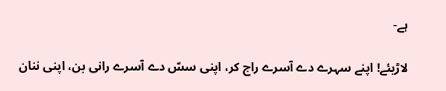ہے-

لاڑیئے! اپنے سہرے دے آسرے راج کر، اپنی سسّ دے آسرے رانی بن، اپنی ننان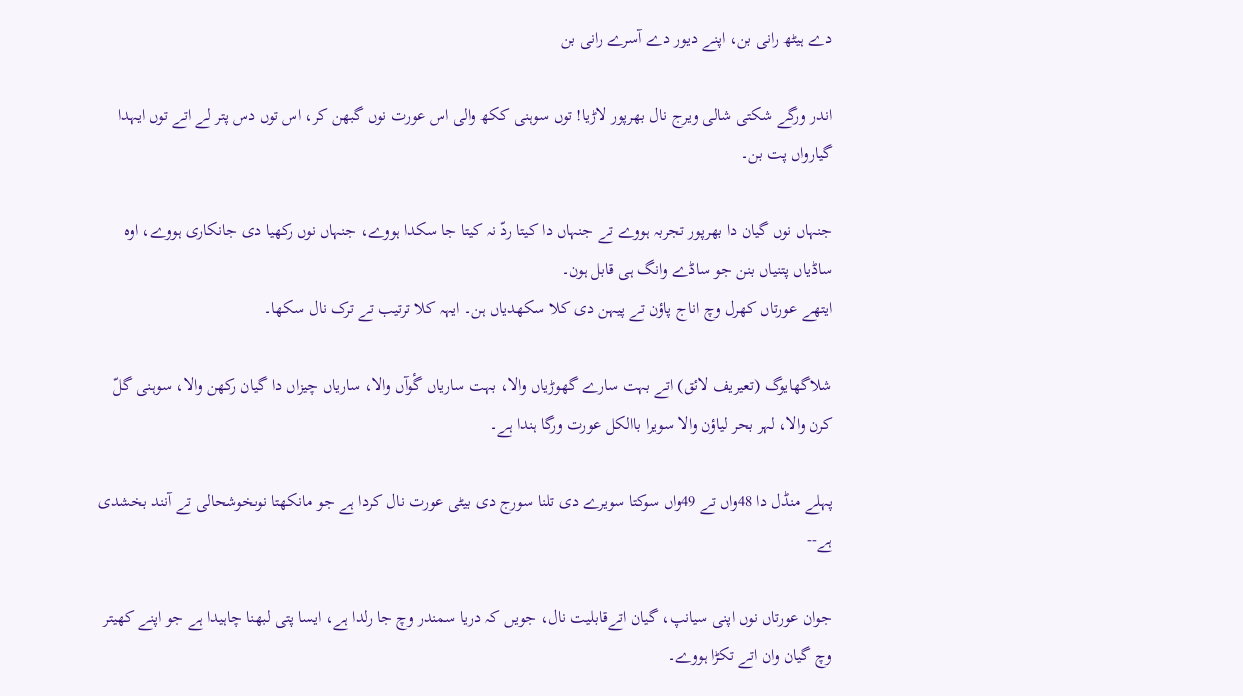دے ہیٹھ رانی بن، اپنے دیور دے آسرے رانی بن

اندر ورگے شکتی شالی ویرج نال بھرپور لاڑیا! توں سوہنی ککھ والی اس عورت نوں گبھن کر، اس توں دس پتر لے اتے توں ایہدا گیارواں پت بن۔

جنہاں نوں گیان دا بھرپور تجربہ ہووے تے جنہاں دا کیتا ردّ نہ کیتا جا سکدا ہووے، جنہاں نوں رکھیا دی جانکاری ہووے، اوہ ساڈیاں پتنیاں بنن جو ساڈے وانگ ہی قابل ہون۔
ایتھے عورتاں کھرل وچ اناج پاؤن تے پیہن دی کلا سکھدیاں ہن۔ ایہہ کلا ترتیب تے ترک نال سکھا۔

شلاگھایوگ (تعیریف لائق) اتے بہت سارے گھوڑیاں والا، بہت ساریاں گٔوآں والا، ساریاں چیزاں دا گیان رکھن والا، سوہنی گلّ کرن والا، لہر بحر لیاؤن والا سویرا باالکل عورت ورگا ہندا ہے۔

پہلے منڈل دا 48واں تے 49واں سوکتا سویرے دی تلنا سورج دی بیٹی عورت نال کردا ہے جو مانکھتا نوںخوشحالی تے آنند بخشدی ہے--

جوان عورتاں نوں اپنی سیانپ، گیان اتےقابلیت نال، جویں کہ دریا سمندر وچ جا رلدا ہے، ایسا پتی لبھنا چاہیدا ہے جو اپنے کھیتر وچ گیان وان اتے تکڑا ہووے۔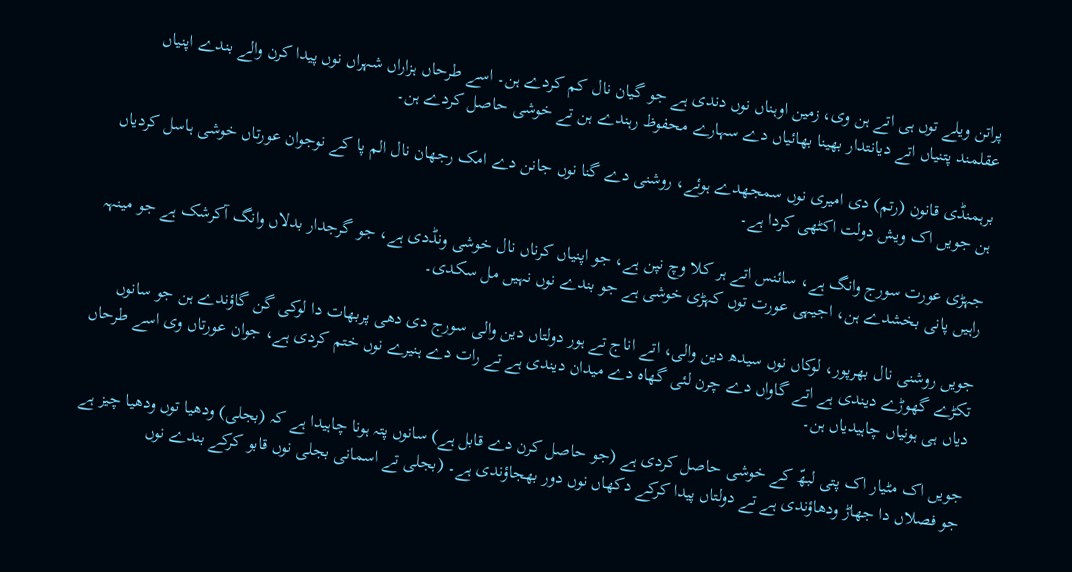پراتن ویلے توں ہی اتے ہن وی، زمین اوہناں نوں دندی ہے جو گیان نال کم کردے ہن۔ اسے طرحاں ہزاراں شہراں نوں پیدا کرن والے بندے اپنیاں عقلمند پتنیاں اتے دیانتدار بھینا بھائیاں دے سہارے محفوظ رہندے ہن تے خوشی حاصل کردے ہن۔

برہمنڈی قانون (رتم) دی امیری نوں سمجھدے ہوئے، روشنی دے گنا نوں جانن دے امک رجھان نال الم پا کے نوجوان عورتاں خوشی ہاسل کردیاں ہن جویں اک ویش دولت اکٹھی کردا ہے۔

جہڑی عورت سورج وانگ ہے، سائنس اتے ہر کلا وچ نپن ہے، جو اپنیاں کرناں نال خوشی ونڈدی ہے، جو گرجدار بدلاں وانگ آکرشک ہے جو مینہہ راہیں پانی بخشدے ہن، اجیہی عورت توں کہڑی خوشی ہے جو بندے نوں نہیں مل سکدی۔

جویں روشنی نال بھرپور، لوکاں نوں سیدھ دین والی، اتے اناج تے ہور دولتاں دین والی سورج دی دھی پربھات دا لوکی گن گاؤندے ہن جو سانوں تکڑے گھوڑے دیندی ہے اتے گاواں دے چرن لئی گھاہ دے میدان دیندی ہے تے رات دے ہنیرے نوں ختم کردی ہے، جوان عورتاں وی اسے طرحاں دیاں ہی ہونیاں چاہیدیاں ہن۔

جویں اک مٹیار اک پتی لبھّ کے خوشی حاصل کردی ہے (جو حاصل کرن دے قابل ہے) سانوں پتہ ہونا چاہیدا ہے کہ (بجلی) ودھیا توں ودھیا چیز ہے جو فصلاں دا جھاڑ ودھاؤندی ہے تے دولتاں پیدا کرکے دکھاں نوں دور بھجاؤندی ہے۔ (بجلی تے اسمانی بجلی نوں قابو کرکے بندے نوں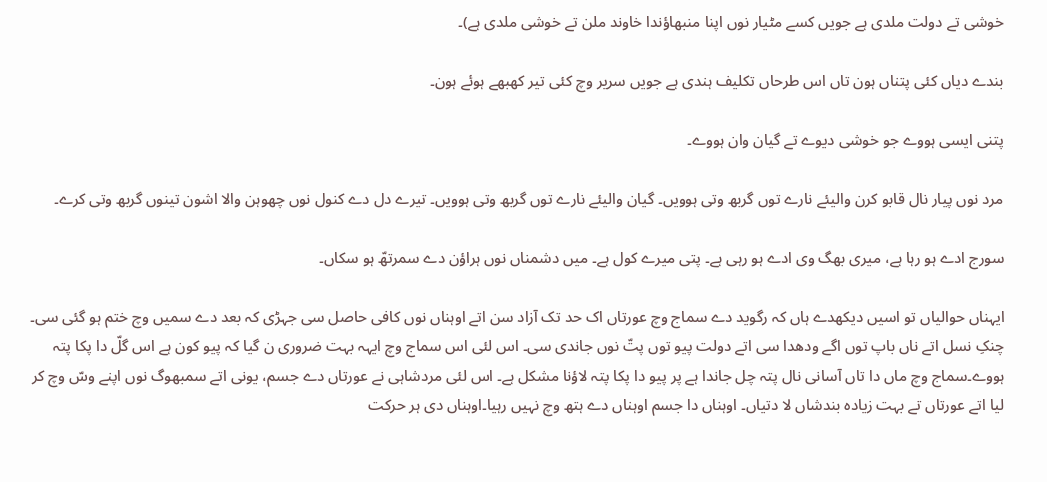خوشی تے دولت ملدی ہے جویں کسے مٹیار نوں اپنا منبھاؤندا خاوند ملن تے خوشی ملدی ہے)۔

بندے دیاں کئی پتناں ہون تاں اس طرحاں تکلیف ہندی ہے جویں سریر وچ کئی تیر کھبھے ہوئے ہون۔

پتنی ایسی ہووے جو خوشی دیوے تے گیان وان ہووے۔

مرد نوں پیار نال قابو کرن والیئے نارے توں گربھ وتی ہوویں۔ گیان والیئے نارے توں گربھ وتی ہوویں۔ تیرے دل دے کنول نوں چھوہن والا اشون تینوں گربھ وتی کرے۔

سورج ادے ہو رہا ہے، میری بھگ وی ادے ہو رہی ہے۔ پتی میرے کول ہے۔ میں دشمناں نوں ہراؤن دے سمرتھّ ہو سکاں۔

ایہناں حوالیاں تو اسیں دیکھدے ہاں کہ رگوید دے سماج وچ عورتاں اک حد تک آزاد سن اتے اوہناں نوں کافی حاصل سی جہڑی کہ بعد دے سمیں وچ ختم ہو گئی سی۔
چنکِ نسل اتے ناں باپ توں اگے ودھدا سی اتے دولت پیو توں پتّ نوں جاندی سی۔ اس لئی اس سماج وچ ایہہ بہت ضروری ن گیا کہ پیو کون ہے اس گلّ دا پکا پتہ ہووے۔سماج وچ ماں دا تاں آسانی نال پتہ چل جاندا ہے پر پیو دا پکا پتہ لاؤنا مشکل ہے۔ اس لئی مردشاہی نے عورتاں دے جسم، یونی اتے سمبھوگ نوں اپنے وسّ وچ کر لیا اتے عورتاں تے بہت زیادہ بندشاں لا دتیاں۔ اوہناں دا جسم اوہناں دے ہتھ وچ نہیں رہیا۔اوہناں دی ہر حرکت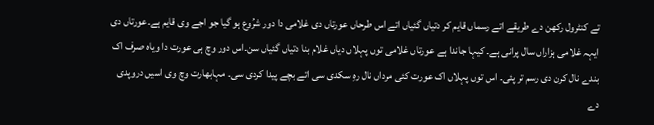تے کنٹرول رکھن دے طریقے اتے رسماں قایم کر دتیاں گئیاں اتے اس طرحاں عورتاں دی غلامی دا دور شرُوع ہو گیا جو اجے وی قایم ہے۔عورتاں دی ایہہ غلامی ہزاراں سال پرانی ہے۔ کیہا جاندا ہے عورتاں غلامی توں پہلاں دیاں غلام بنا دتیاں گئیاں سن۔اس دور وچ ہی عورت دا ویاہ صرف اک بندے نال کرن دی رسم تر پئی۔ اس توں پہلاں اک عورت کئی مرداں نال رہِ سکدی سی اتے بچے پیدا کردی سی۔ مہابھارت وچ وی اسیں دروپدی دے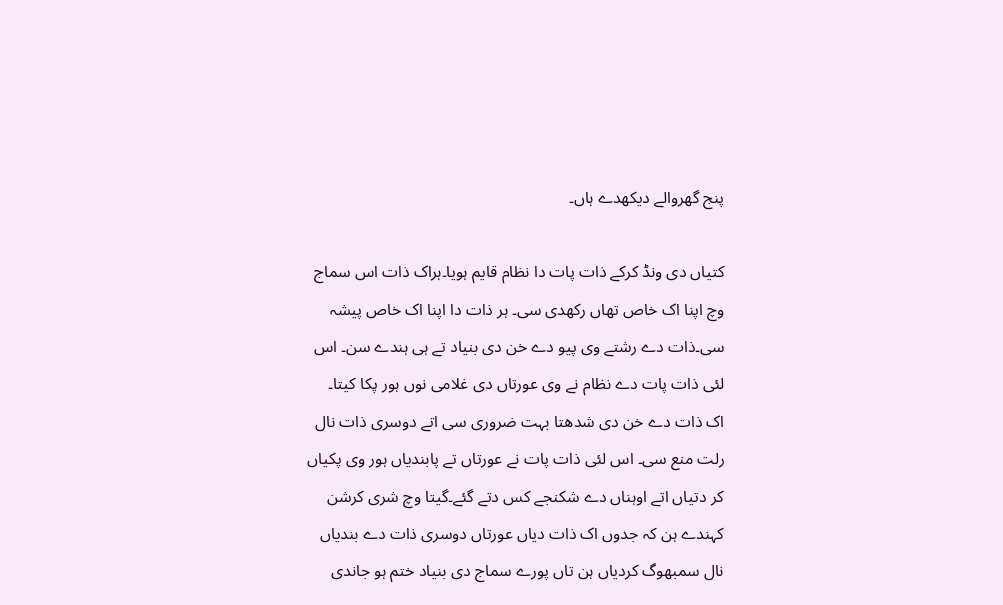پنج گھروالے دیکھدے ہاں۔

کتیاں دی ونڈ کرکے ذات پات دا نظام قایم ہویا۔ہراک ذات اس سماج وچ اپنا اک خاص تھاں رکھدی سی۔ ہر ذات دا اپنا اک خاص پیشہ سی۔ذات دے رشتے وی پیو دے خن دی بنیاد تے ہی ہندے سن۔ اس لئی ذات پات دے نظام نے وی عورتاں دی غلامی نوں ہور پکا کیتا۔ اک ذات دے خن دی شدھتا بہت ضروری سی اتے دوسری ذات نال رلت منع سی۔ اس لئی ذات پات نے عورتاں تے پابندیاں ہور وی پکیاں کر دتیاں اتے اوہناں دے شکنجے کس دتے گئے۔گیتا وچ شری کرشن کہندے ہن کہ جدوں اک ذات دیاں عورتاں دوسری ذات دے بندیاں نال سمبھوگ کردیاں ہن تاں پورے سماج دی بنیاد ختم ہو جاندی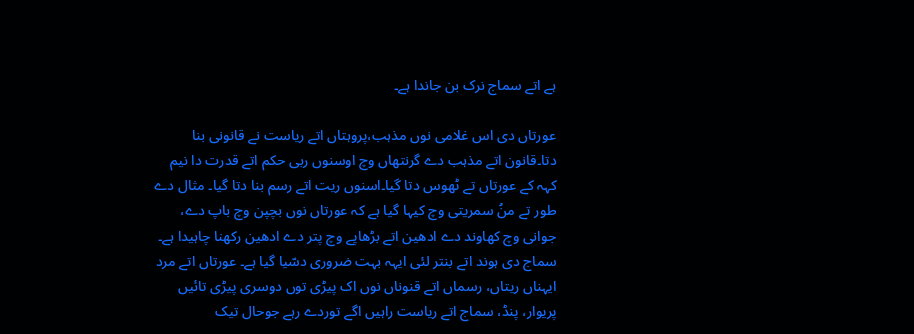ہے اتے سماج نرک بن جاندا ہے۔

عورتاں دی اس غلامی نوں مذہب،پروہتاں اتے ریاست نے قانونی بنا دتا۔قانون اتے مذہب دے گرنتھاں وچ اوسنوں ربی حکم اتے قدرت دا نیم کہہ کے عورتاں تے ٹھوس دتا گیا۔اسنوں ریت اتے رسم بنا دتا گیا۔ مثال دے طور تے منُ سمریتی وچ کیہا گیا ہے کہ عورتاں نوں بچپن وچ باپ دے، جوانی وچ کھاوند دے ادھین اتے بڑھاپے وچ پتر دے ادھین رکھنا چاہیدا ہے۔ سماج دی ہوند اتے بنتر لئی ایہہ بہت ضروری دسّیا گیا ہے۔ عورتاں اتے مرد ایہناں ریتاں، رسماں اتے قنوناں نوں اک پیڑی توں دوسری پیڑی تائیں پریوار، پنڈ، سماج اتے ریاست راہیں اگے توردے رہے جوحال تیک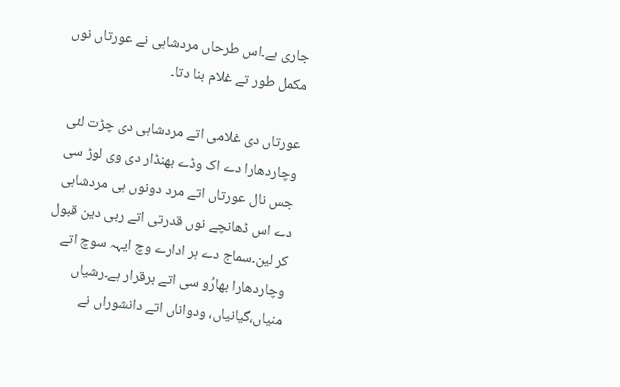جاری ہے۔اس طرحاں مردشاہی نے عورتاں نوں مکمل طور تے غلام بنا دتا۔

عورتاں دی غلامی اتے مردشاہی دی چڑت لئی وچاردھارا دے اک وڈے بھنڈار دی وی لوڑ سی جس نال عورتاں اتے مرد دونوں ہی مردشاہی دے اس ڈھانچے نوں قدرتی اتے ربی دین قبول کر لین۔سماج دے ہر ادارے وچ ایہہ سوچ اتے وچاردھارا بھارُو سی اتے برقرار ہے۔رشیاں منیاں،گیانیاں، ودواناں اتے دانشوراں نے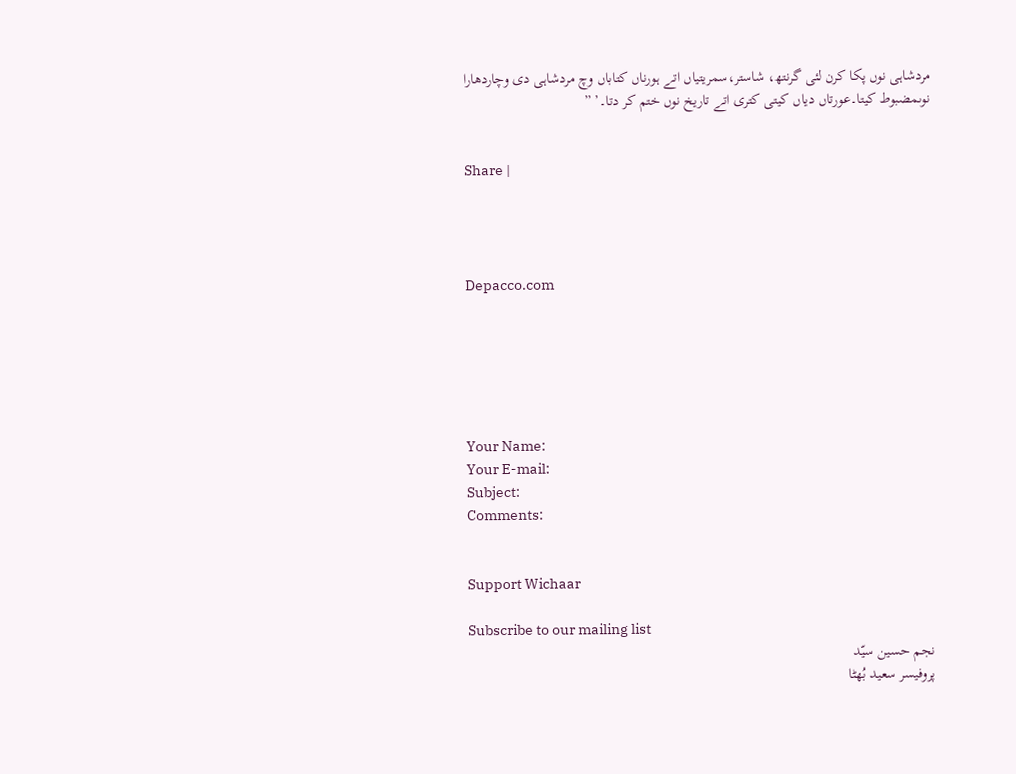مردشاہی نوں پکا کرن لئی گرنتھ، شاستر،سمریتیاں اتے ہورناں کتاباں وچ مردشاہی دی وچاردھارا نوںمضبوط کیتا۔عورتاں دیاں کیتی کتری اتے تاریخ نوں ختم کر دتا۔’ ”


Share |




Depacco.com






Your Name:
Your E-mail:
Subject:
Comments:


Support Wichaar

Subscribe to our mailing list
نجم حسین سیّد
پروفیسر سعید بُھٹا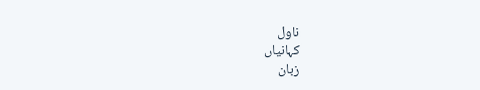ناول
کہانیاں
زبان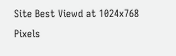Site Best Viewd at 1024x768 Pixels